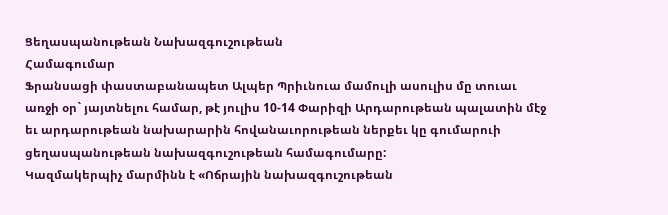Ցեղասպանութեան Նախազգուշութեան
Համագումար
Ֆրանսացի փաստաբանապետ Ալպեր Պրիւնուա մամուլի ասուլիս մը տուաւ առջի օր` յայտնելու համար, թէ յուլիս 10-14 Փարիզի Արդարութեան պալատին մէջ եւ արդարութեան նախարարին հովանաւորութեան ներքեւ կը գումարուի ցեղասպանութեան նախազգուշութեան համագումարը:
Կազմակերպիչ մարմինն է «Ոճրային նախազգուշութեան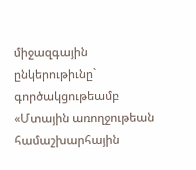միջազգային ընկերութիւնը` գործակցութեամբ «Մտային առողջութեան համաշխարհային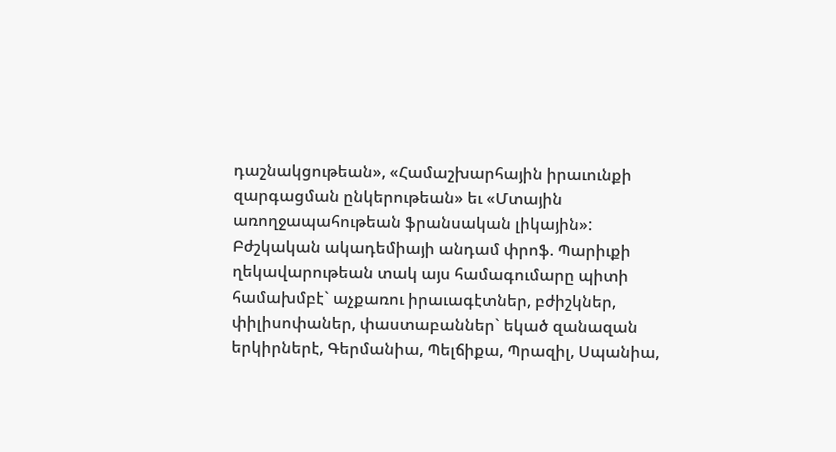դաշնակցութեան», «Համաշխարհային իրաւունքի զարգացման ընկերութեան» եւ «Մտային առողջապահութեան ֆրանսական լիկային»:
Բժշկական ակադեմիայի անդամ փրոֆ. Պարիւքի ղեկավարութեան տակ այս համագումարը պիտի համախմբէ` աչքառու իրաւագէտներ, բժիշկներ, փիլիսոփաներ, փաստաբաններ` եկած զանազան երկիրներէ, Գերմանիա, Պելճիքա, Պրազիլ, Սպանիա,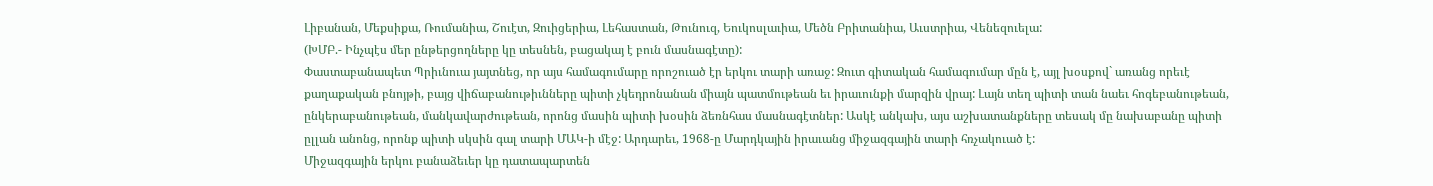Լիբանան, Մեքսիքա, Ռումանիա, Շուէտ, Զուիցերիա, Լեհաստան, Թունուզ, Եուկոսլաւիա, Մեծն Բրիտանիա, Աւստրիա, Վենեզուելա:
(ԽՄԲ.- Ինչպէս մեր ընթերցողները կը տեսնեն, բացակայ է բուն մասնագէտը):
Փաստաբանապետ Պրիւնուա յայտնեց, որ այս համագումարը որոշուած էր երկու տարի առաջ: Զուտ գիտական համագումար մըն է, այլ խօսքով` առանց որեւէ քաղաքական բնոյթի, բայց վիճաբանութիւնները պիտի չկեդրոնանան միայն պատմութեան եւ իրաւունքի մարզին վրայ: Լայն տեղ պիտի տան նաեւ հոգեբանութեան, ընկերաբանութեան, մանկավարժութեան, որոնց մասին պիտի խօսին ձեռնհաս մասնագէտներ: Ասկէ անկախ, այս աշխատանքները տեսակ մը նախաբանը պիտի ըլլան անոնց, որոնք պիտի սկսին գալ տարի ՄԱԿ-ի մէջ: Արդարեւ, 1968-ը Մարդկային իրաւանց միջազգային տարի հռչակուած է:
Միջազգային երկու բանաձեւեր կը դատապարտեն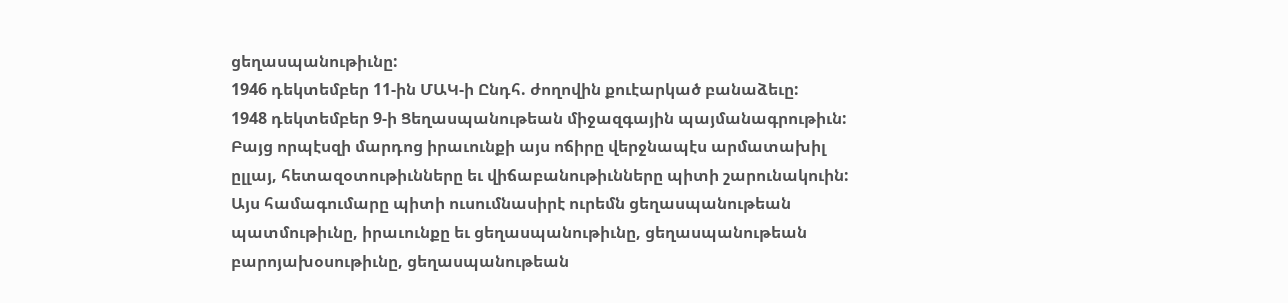ցեղասպանութիւնը:
1946 դեկտեմբեր 11-ին ՄԱԿ-ի Ընդհ. ժողովին քուէարկած բանաձեւը:
1948 դեկտեմբեր 9-ի Ցեղասպանութեան միջազգային պայմանագրութիւն:
Բայց որպէսզի մարդոց իրաւունքի այս ոճիրը վերջնապէս արմատախիլ ըլլայ, հետազօտութիւնները եւ վիճաբանութիւնները պիտի շարունակուին: Այս համագումարը պիտի ուսումնասիրէ ուրեմն ցեղասպանութեան պատմութիւնը, իրաւունքը եւ ցեղասպանութիւնը, ցեղասպանութեան բարոյախօսութիւնը, ցեղասպանութեան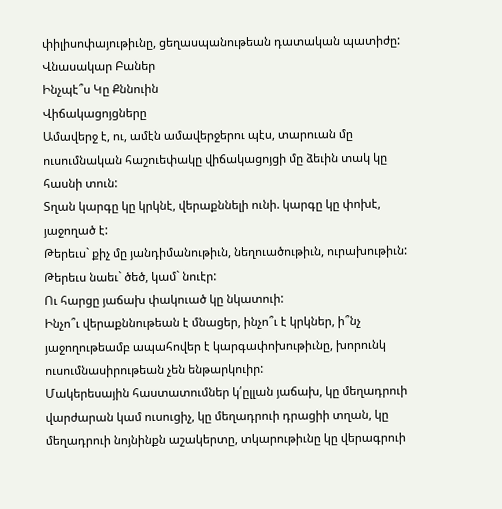փիլիսոփայութիւնը, ցեղասպանութեան դատական պատիժը:
Վնասակար Բաներ
Ինչպէ՞ս Կը Քննուին
Վիճակացոյցները
Ամավերջ է, ու, ամէն ամավերջերու պէս, տարուան մը ուսումնական հաշուեփակը վիճակացոյցի մը ձեւին տակ կը հասնի տուն:
Տղան կարգը կը կրկնէ, վերաքննելի ունի. կարգը կը փոխէ, յաջողած է:
Թերեւս` քիչ մը յանդիմանութիւն, նեղուածութիւն, ուրախութիւն: Թերեւս նաեւ` ծեծ, կամ` նուէր:
Ու հարցը յաճախ փակուած կը նկատուի:
Ինչո՞ւ վերաքննութեան է մնացեր, ինչո՞ւ է կրկներ, ի՞նչ յաջողութեամբ ապահովեր է կարգափոխութիւնը, խորունկ ուսումնասիրութեան չեն ենթարկուիր:
Մակերեսային հաստատումներ կ՛ըլլան յաճախ, կը մեղադրուի վարժարան կամ ուսուցիչ, կը մեղադրուի դրացիի տղան, կը մեղադրուի նոյնինքն աշակերտը, տկարութիւնը կը վերագրուի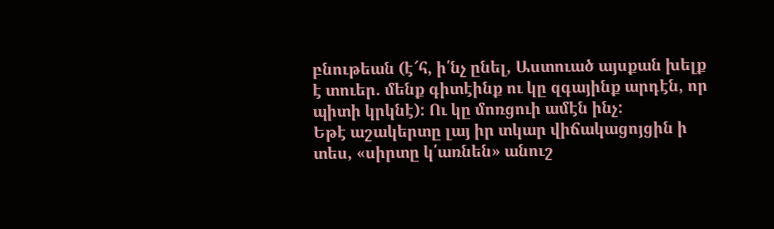բնութեան (է՜հ, ի՛նչ ընել, Աստուած այսքան խելք է տուեր. մենք գիտէինք ու կը զգայինք արդէն, որ պիտի կրկնէ): Ու կը մոռցուի ամէն ինչ:
Եթէ աշակերտը լայ իր տկար վիճակացոյցին ի տես, «սիրտը կ՛առնեն» անուշ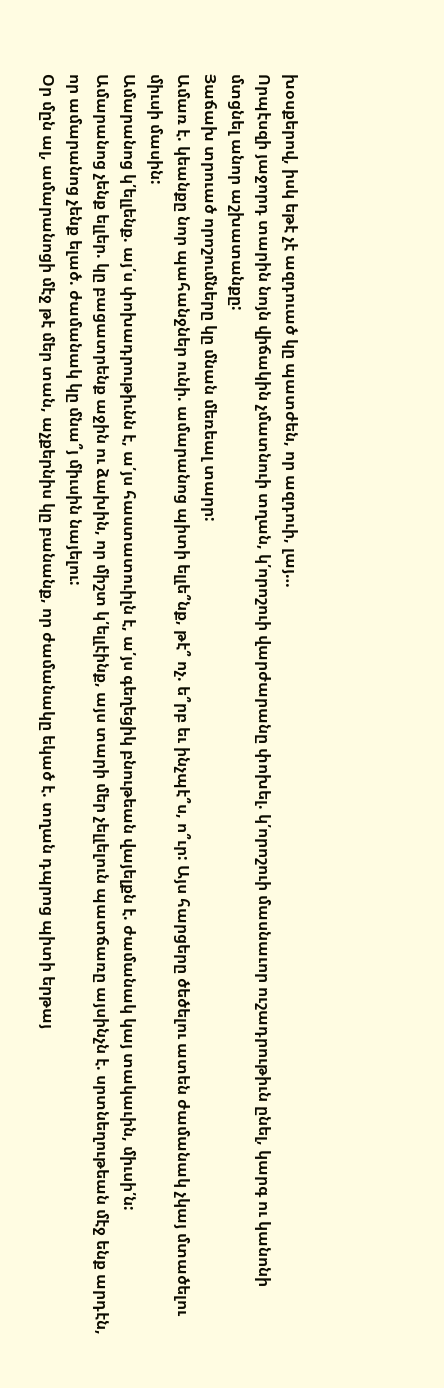խօսքերով, իսկ եթէ չէ ազդուած կը պատժեն, որ ազդուի, լայ…
Որպէսզի յաջորդ տարին նոյն վիճակին չմատնուի տղան, կ՛որոշուի վարժարանը փոխել. կ՛որոշուի մասնաւոր ուշադրութիւն ընել, կարգ ու կանոնի մտցնել անոր աշխատանքը:
Յաճախ տրուած որոշումները կը մնան մեռեալ տարր:
Ամառ է. կեանքը նոր պահանջներ ունի. ամարանոց պիտի ելլե՞նք, թէ՞ ոչ. ե՞րբ եւ ինչպէ՞ս, ո՞ւր: Այս հարցերը ծեծելու ատեն ժամանակ չկայ մտածելու միւսի մասին:
Ամարանոց կ՛ելլենք. այ՛ս փոխադրութիւնն է, ա՛յս հաստատուիլն է, ա՛յս գեղեցիկ բնութեան վայելքն է. ժամանակ կայ տակաւին, միւսի՛ն:
Ամարանոց չենք ելլեր. կը բացատրենք աջին ու ձախին, որ միշտ կ՛ելլէինք, այս տարի մեր չելլելուն պատճառը այսինչն է. սրտնեղութեան մէջ ենք արդէն, որ ամարանոց չենք ելած. ժամանակ կը մնա՞յ միւսին նայելու:
Օր մըն ալ, ամարանոցի մէջ թէ մեր տան, աչքերնիս կը բանանք, որ ժամանակը եկած է. տղան դպրոց պիտի երթայ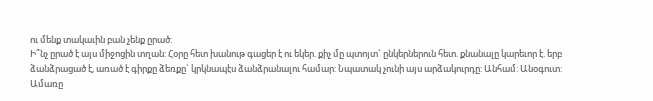ու մենք տակաւին բան չենք ըրած:
Ի՞նչ ըրած է այս միջոցին տղան: Հօրը հետ խանութ գացեր է ու եկեր. քիչ մը պտոյտ` ընկերներուն հետ. քնանալը կարեւոր է. երբ ձանձրացած է, առած է գիրքը ձեռքը` կրկնապէս ձանձրանալու համար: Նպատակ չունի այս արձակուրդը: Անհամ: Անօգուտ:
Ամառը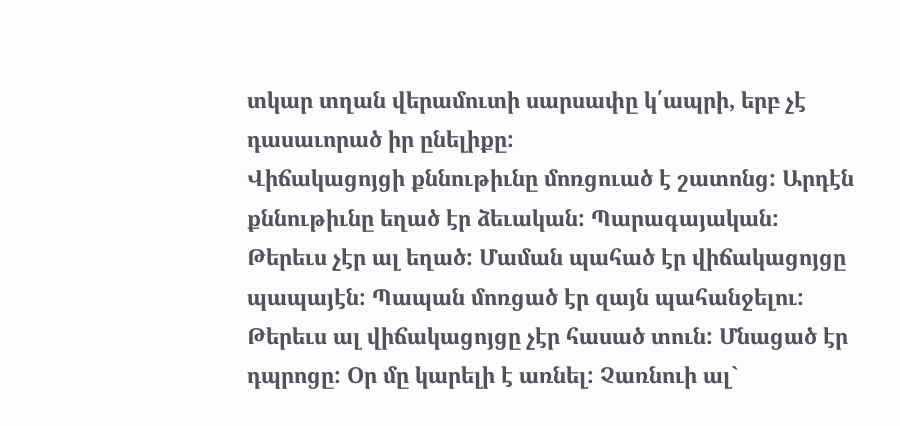տկար տղան վերամուտի սարսափը կ՛ապրի, երբ չէ դասաւորած իր ընելիքը:
Վիճակացոյցի քննութիւնը մոռցուած է շատոնց: Արդէն քննութիւնը եղած էր ձեւական: Պարագայական: Թերեւս չէր ալ եղած: Մաման պահած էր վիճակացոյցը պապայէն: Պապան մոռցած էր զայն պահանջելու: Թերեւս ալ վիճակացոյցը չէր հասած տուն: Մնացած էր դպրոցը: Օր մը կարելի է առնել: Չառնուի ալ`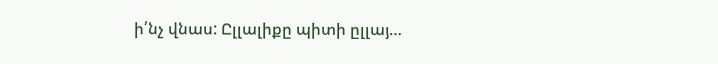ի՛նչ վնաս: Ըլլալիքը պիտի ըլլայ…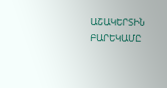ԱՇԱԿԵՐՏԻՆ ԲԱՐԵԿԱՄԸ